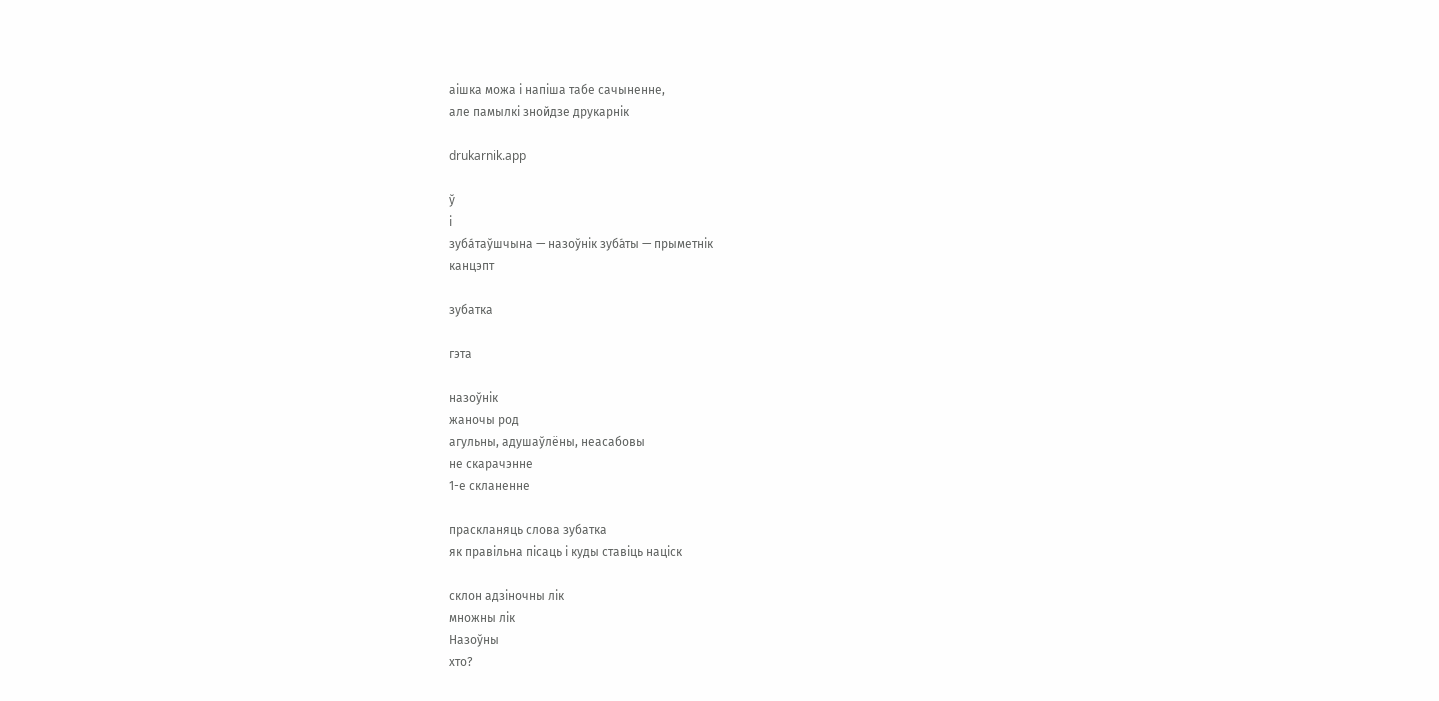аішка можа і напіша табе сачыненне,
але памылкі знойдзе друкарнік

drukarnik.app

ў
і
зуба́таўшчына — назоўнік зуба́ты — прыметнік
канцэпт

зубатка

гэта

назоўнік
жаночы род
агульны, адушаўлёны, неасабовы
не скарачэнне
1-е скланенне

праскланяць слова зубатка
як правільна пісаць і куды ставіць націск

склон адзіночны лік
множны лік
Назоўны
хто?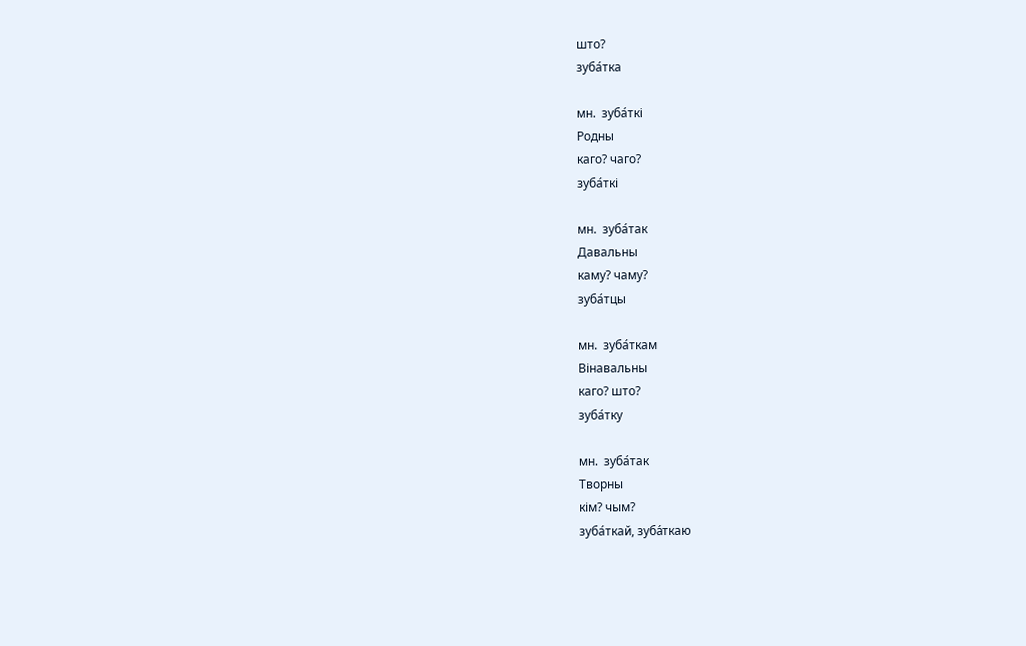што?
зуба́тка

мн.  зуба́ткі
Родны
каго? чаго?
зуба́ткі

мн.  зуба́так
Давальны
каму? чаму?
зуба́тцы

мн.  зуба́ткам
Вінавальны
каго? што?
зуба́тку

мн.  зуба́так
Творны
кім? чым?
зуба́ткай, зуба́ткаю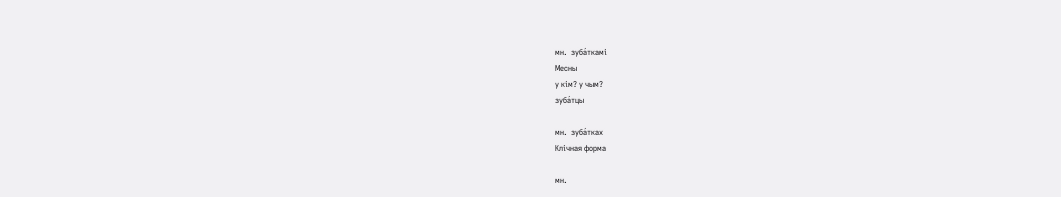мн.  зуба́ткамі
Месны
у кім? у чым?
зуба́тцы

мн.  зуба́тках
Клічная форма

мн.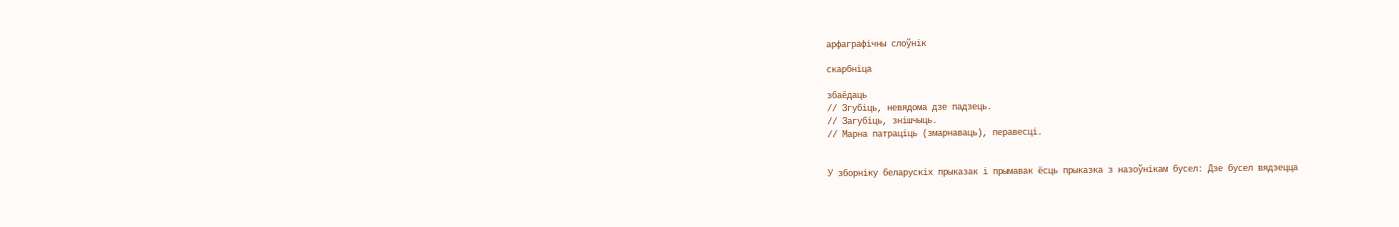арфаграфічны слоўнік

скарбніца

збаёдаць
// Згубіць, невядома дзе падзець.
// Загубіць, знішчыць.
// Марна патраціць (змарнаваць), перавесці.


У зборніку беларускіх прыказак і прымавак ёсць прыказка з назоўнікам бусел: Дзе бусел вядзецца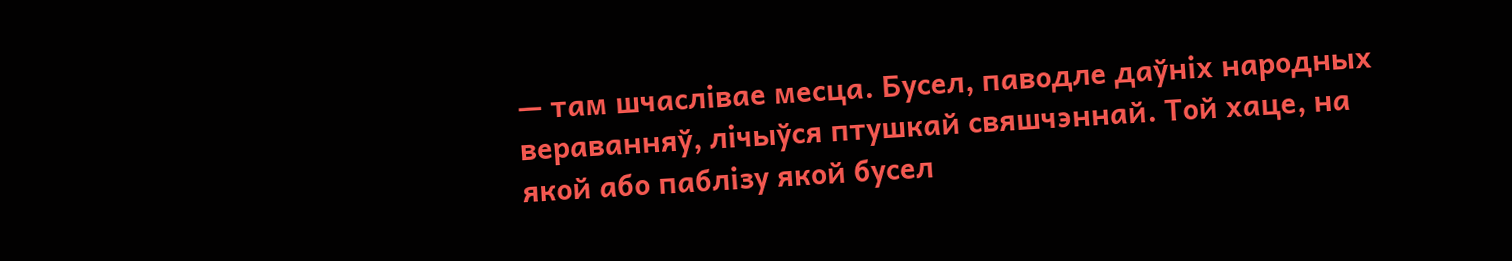— там шчаслівае месца. Бусел, паводле даўніх народных вераванняў, лічыўся птушкай свяшчэннай. Той хаце, на якой або паблізу якой бусел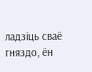ладзіць сваё гняздо, ён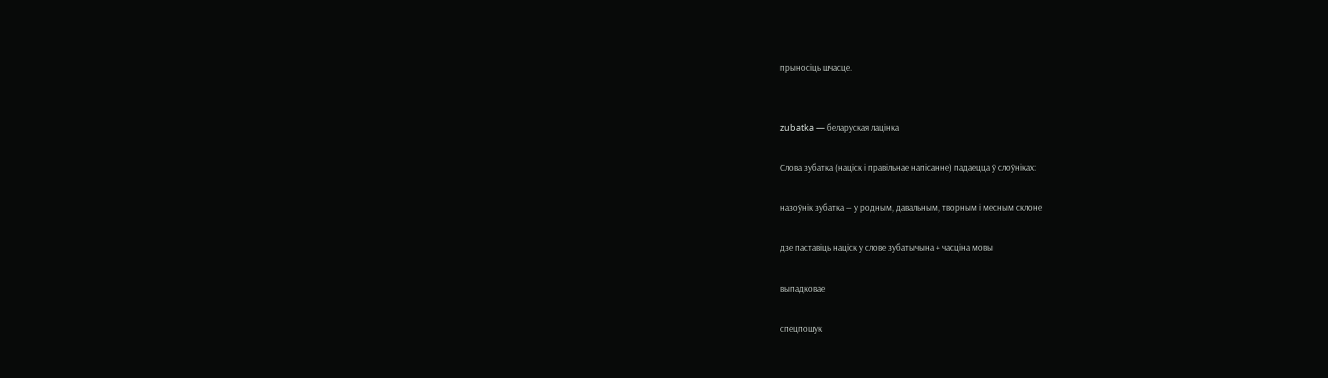прыносіць шчасце.


zubatka — беларуская лацінка

Слова зубатка (націск і правільнае напісанне) падаецца ў слоўніках:

назоўнік зубатка — у родным, давальным, творным і месным склоне

дзе паставіць націск у слове зубатычына + часціна мовы

выпадковае

спецпошук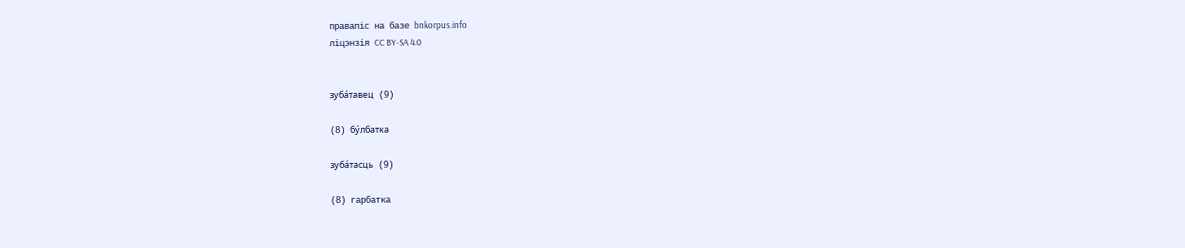правапіс на базе bnkorpus.info
ліцэнзія CC BY-SA 4.0


зуба́тавец (9)

(8) бу́лбатка

зуба́тасць (9)

(8) гарбатка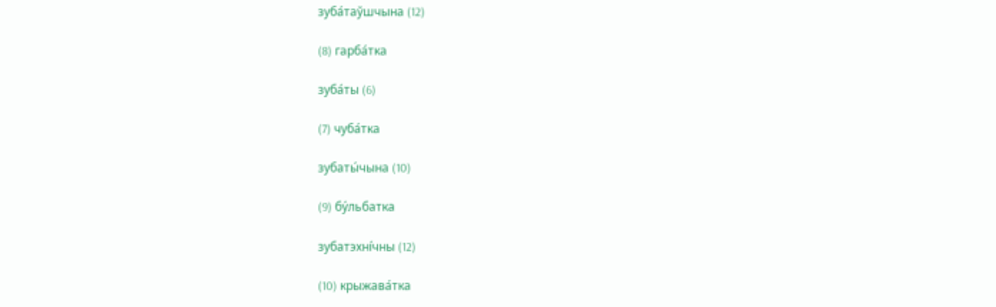зуба́таўшчына (12)

(8) гарба́тка

зуба́ты (6)

(7) чуба́тка

зубаты́чына (10)

(9) бу́льбатка

зубатэхні́чны (12)

(10) крыжава́тка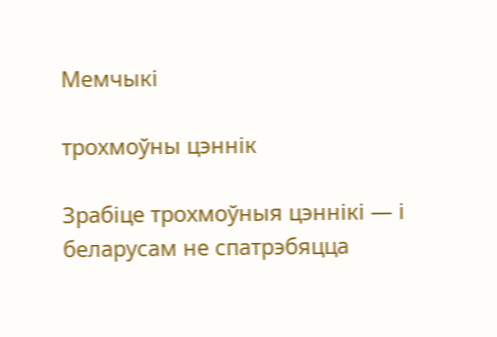Мемчыкі

трохмоўны цэннік

Зрабіце трохмоўныя цэннікі — і беларусам не спатрэбяцца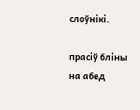слоўнікі.

прасіў бліны на абед